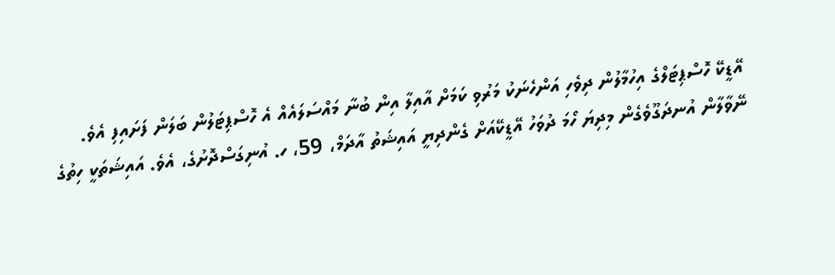އޭޑީކޭ ހޮސްޕިޓަލްގެ އިހުމާލުން ދިވެހި އަންހެނަކު މަރުވި ކަމަށް އާއިލާ އިން ބުނާ މައްސަލައެއް އެ ހޮސްޕިޓަލުން ބަލަން ފަށައިފި އެވެ.
ނޭވާލާން އުނދަގޫވެގެން މިދިޔަ ހޯމަ ދުވަހު އޭޑީކޭއަށް ގެންދިޔީ އައިޝަތު އާދަމް، 59، ހ. އުނިގަސްދޮށުގެ، އެވެ. އައިޝަތަކީ ހިތުގެ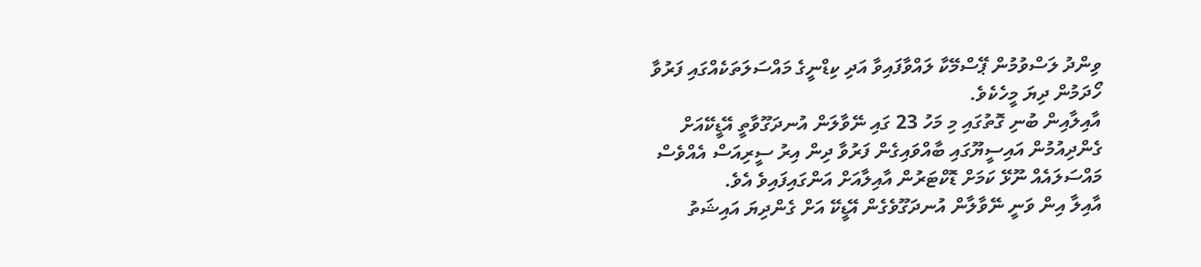ވިންދު ލަސްވުމުން ޕޭސްމޭކާ ލައްވާފައިވާ އަދި ކިޑްނީގެ މައްސަލަތަކެއްގައި ފަރުވާ ހޯދަމުން ދިޔަ މީހެކެވެ.
އާއިލާއިން ބުނި ގޮތުގައި މި މަހު 23 ގައި ނޭވާލަން އުނދަގޫވާތީ އޭޑީކޭއަށް ގެންދިއުމުން އައިސީޔޫގައި ބާއްވައިގެން ފަރުވާ ދިން އިރު ސީރިއަސް އެއްވެސް މައްސަލައެއް ނޫޅޭ ކަމަށް ޑޮކްޓަރުން އާއިލާއަށް އަންގައިފައިވެ އެވެ.
އާއިލާ އިން ވަނީ ނޭވާލާން އުނދަގޫވެގެން އޭޑީކޭ އަށް ގެންދިޔަ އައިޝަތު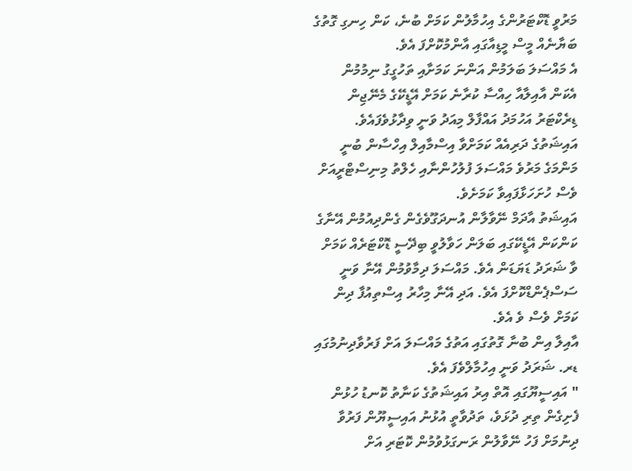މަރުވީ ޑޮކްޓަރުންގެ އިހުމާލުން ކަމަށް ބުނެ، ކަން ހިނގި ގޮތުގެ ބަޔާނެއް މީސް މީޑިއާގައި އާންމުކޮށްފަ އެވެ.
އެ މައްސަލަ ބަލަމުން އަންނަ ކަމަށާއި ތަހުގީގު ނިމުމުން އެކަން އާއިލާއާ ހިއްސާ ކުރާނެ ކަމަށް އޭޑީކޭގެ މެނޭޖިން ޑިރެކްޓަރު އަހުމަދު އައްފާލް މިއަދު ވަނީ ވިދާޅުވެފައެވެ.
އައިޝަތުގެ ދަރިއެއް ކަމަށްވާ އިސްމާއިލް އިހްސާން ބުނީ މަންމަގެ މަރުވެ މައްސަލަ ފުލުހުންނާއި ހެލްތު މިނިސްޓްރީއަށް ވެސް ހުށަހަޅާފައިވާ ކަމަށެވެ.
އައިޝަތު އާދަމް ނޭވާލާން އުނދަގޫވެގެން ގެންދިއުމުން އޭނާގެ ކަންކަން އޭޑީކޭގައި ބަލަން ހަވާލުވީ ބިދޭސީ ޑޮކްޓަރެއް ކަމަށް ވާ ޝަރަދު ޑަޔަޑަން އެވެ. މައްސަލަ ދިމާވުމުން އޭނާ ވަނީ ސަސްޕެންޑްކޮށްފަ އެވެ. އަދި އޭނާ މިހާރު އިސްތިއުފާ ދިން ކަމަށް ވެސް ވެ އެވެ.
އާއިލާ އިން ބުނާ ގޮތުގައި އަތުގެ މައްސަލަ އަށް ފަރުވާދިނުމުގައި ޑރ. ޝަރަދު ވަނީ އިހުމާލްވެފަ އެވެ.
" އައިސީޔޫގައި އޮތް އިރު އައިޝަތުގެ ކަނާތު ކޮނޑު ހުޅުން ފެށިގެން ތިރި ދުޅަވެ، ތަދުވާތީ އުޅުނު އައިސީޔޫން ފަރުވާ ދިނުމަށް ފަހު ނޭވާލުން ރަނގަޅުވުމުން ކޮޓަރި އަށް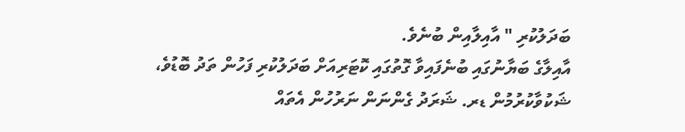ބަދަލުކުރި " އާއިލާއިން ބުނެވެ.
އާއިލާގެ ބަޔާނުގައި ބުނެފައިވާ ގޮތުގައި ކޮޓަރިއަށް ބަދަލުކުރި ފަހުން ތަދު ބޮޑުވެ، ޝަކުވާކުރުމުން ޑރ. ޝަރަދު ގެންނަން ނަރުހުން އެތައް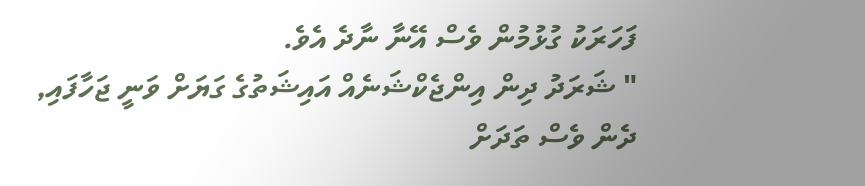ފަހަރަކު ގުޅުމުން ވެސް އޭނާ ނާދެ އެވެ.
" ޝަރަދު ދިން އިންޖެކްޝަނެއް އައިޝަތުގެ ގަޔަށް ވަނީ ޖަހާފައި, ދެން ވެސް ތަދަށް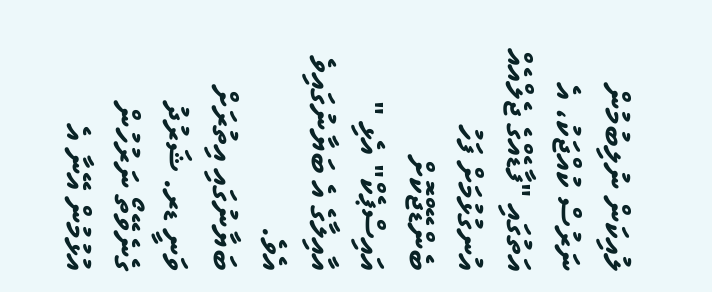ލުއިކަން ނުލިބުމުން ނަރުސް ކުއްޖަކު، އެ އަތުގައި "ފާޑެއްގެ ޖެލްއެއް އުނގުޅުމަށް ފަހު ބެންޑޭޖްކޮށް އައިސްޕެކް" އެޅި " އާއިލާގެ އެ ބަޔާނުގައިވެ އެވެ.
ބަޔާނުގައި އިތުރަށް ވަނީ ޑރ. ޝަރުދު ގެނެވޭތޯ ނަރުހުން އުޅުމުން އޭނާ އެ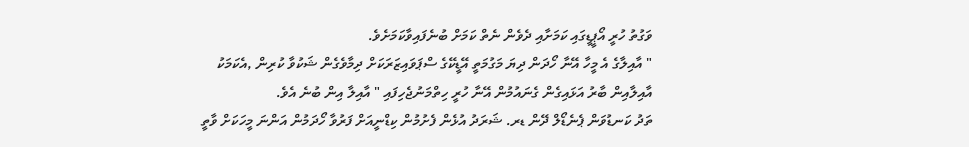ވަގުތު ހުރީ އޯޕީޑީގައި ކަމަށާއި ދެވެން ނެތް ކަމަށް ބުނެފައިވާކަމަށެވެ.
" އާއިލާގެ އެ މީހާ އޭނާ ހޯދަން ދިޔަ މަގުމަތީ އޭޑީކޭގެ ސްޕަވައިޒަރަކަށް ދިމާވެގެން ޝަކުވާ ކުރިން ,އެކަމަކު އާއިލާއިން ބާރު އަޅައިގެން ގެނައުމުން އޭނާ ހުރީ ހިތްމަނުޖެހިފައި " އާއިލާ އިން ބުނެ އެވެ.
ތަދު ކަނޑުވަން ޕެނެޑޯލް ދޭން ޑރ. ޝަރަދު އުޅެން ފެށުމުން ކިޑްނީއަށް ފަރުވާ ހޯދަމުން އަންނަ މީހަކަށް ވާތީ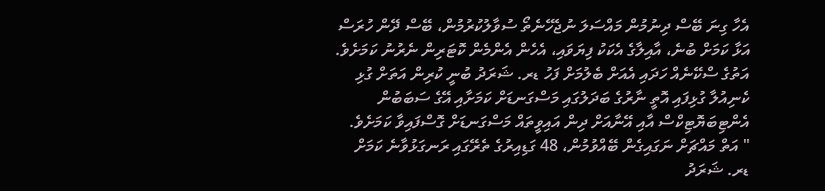އެހާ ގިނަ ބޭސް ދިނުމުން މައްސަލަ ނުޖެހޭނެތޯ ސުވާލުކުރުމުން، ބޭސް ދޭން ހުރަސް އަޅާ ކަމަށް ބުނެ، އާއިލާގެ އެކަކު ފިޔަވައި، އެހެން އެންމެން ކޮޓަރިން ނެރުނު ކަމަށެވެ.
އަތުގެ ސްކޭނެއް ހަދައި އެއަށް ބެލުމަށް ފަހު ޑރ. ޝަރަދު ބުނީ ކުރިން އަތަށް ގުޅި ކެނިއުލާ ގުޅިފައި އޮތީ ނާރުގެ ބަދަލުގައި މަސްގަނޑަށް ކަމަށާއި އޭގެ ސަބަބުން އެންޓިބަޔޮޓިކްސް އާއި އޭނާއަށް ދިން އައިވީތައް މަސްގަނޑަށް ގޮސްފައިވާ ކަމަށެވެ.
" އަތް މައްޗަށް ނަގައިގެން ބޭއްވުމުން، 48 ގަޑިއިރުގެ ތެރޭގައި ރަނގަޅުވާނެ ކަމަށް ޑރ. ޝަރަދު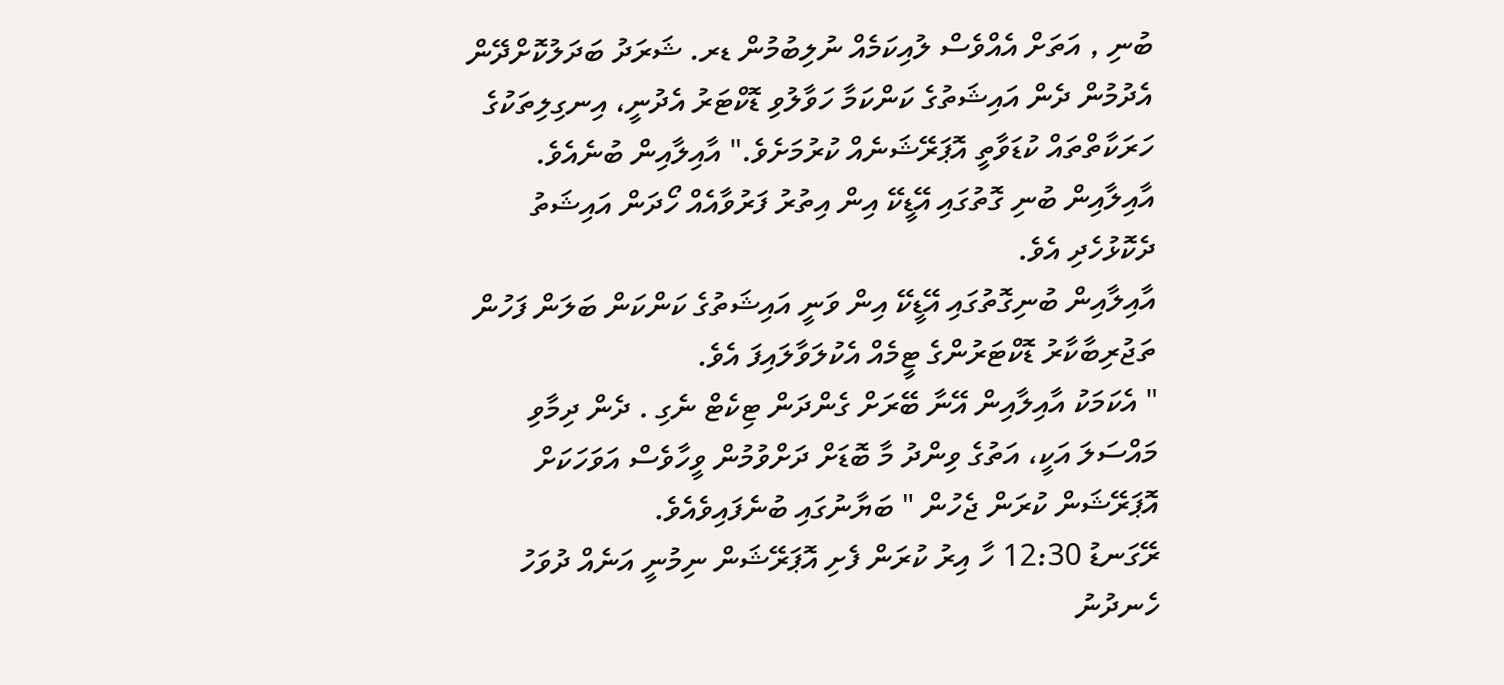ބުނި , އަތަށް އެއްވެސް ލުއިކަމެއް ނުލިބުމުން ޑރ. ޝަރަދު ބަދަލުކޮށްދޭން އެދުމުން ދެން އައިޝަތުގެ ކަންކަމާ ހަވާލުވި ޑޮކްޓަރު އެދުނީ، އިނގިލިތަކުގެ ހަރަކާތްތައް ކުޑަވާތީ އޮޕަރޭޝަނެއް ކުރުމަށެވެ." އާއިލާއިން ބުނެއެވެ.
އާއިލާއިން ބުނި ގޮތުގައި އޭޑީކޭ އިން އިތުރު ފަރުވާއެއް ހޯދަން އައިޝަތު ދެކޮޅުހެދި އެވެ.
އާއިލާއިން ބުނިގޮތުގައި އޭޑީކޭ އިން ވަނީ އައިޝަތުގެ ކަންކަން ބަލަން ފަހުން ތަޖުރިބާކާރު ޑޮކްޓަރުންގެ ޓީމެއް އެކުލަވާލައިފަ އެވެ.
" އެކަމަކު އާއިލާއިން އޭނާ ބޭރަށް ގެންދަން ޓިކެޓް ނެގި . ދެން ދިމާވި މައްސަލަ އަކީ، އަތުގެ ވިންދު މާ ބޮޑަށް ދަށްވުމުން ވީހާވެސް އަވަހަކަށް އޮޕަރޭޝަން ކުރަން ޖެހުން " ބަޔާނުގައި ބުނެފައިވެއެވެ.
ރޭގަނޑު 12:30 ހާ އިރު ކުރަން ފެށި އޮޕަރޭޝަން ނިމުނީ އަނެއް ދުވަހު ހެނދުނު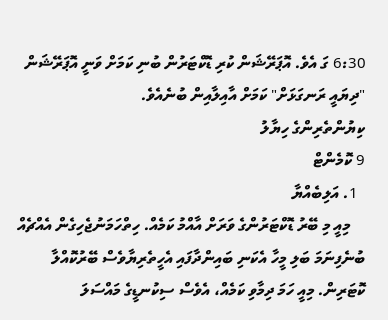6:30 ގަ އެވެ. އޮޕަރޭޝަން ކުރި ޑޮކްޓަރުން ބުނި ކަމަށް ވަނީ އޮޕަރޭޝަން "ދިޔައީ ރަނގަޅަށް" ކަމަށް އާއިލާއިން ބުނެއެވެ.
ކިޔުންތެރިންގެ ހިޔާލު
9 ކޮމެންޓް
  1. އަލިބެއްޔާ
    މިއީ މި ބޭރު ޑޮކްޓަރުންގެ ވަރަށް އާއްމު ކަމެއް. ހިތްހަމަނުޖެހިގެން އެއްޗެއް ބުނެފިނަމަ ބަލި މީހާ އެކަނި ބައިންދާފައި އެހީތެރިޔާވެސް ބޭރުކޮއްލާ ކޮޓަރިން. މިއީ ހަމަ ދިމާވި ކަމެއް، އެވެސް ސިކުނޑީގެ މައްސަލަ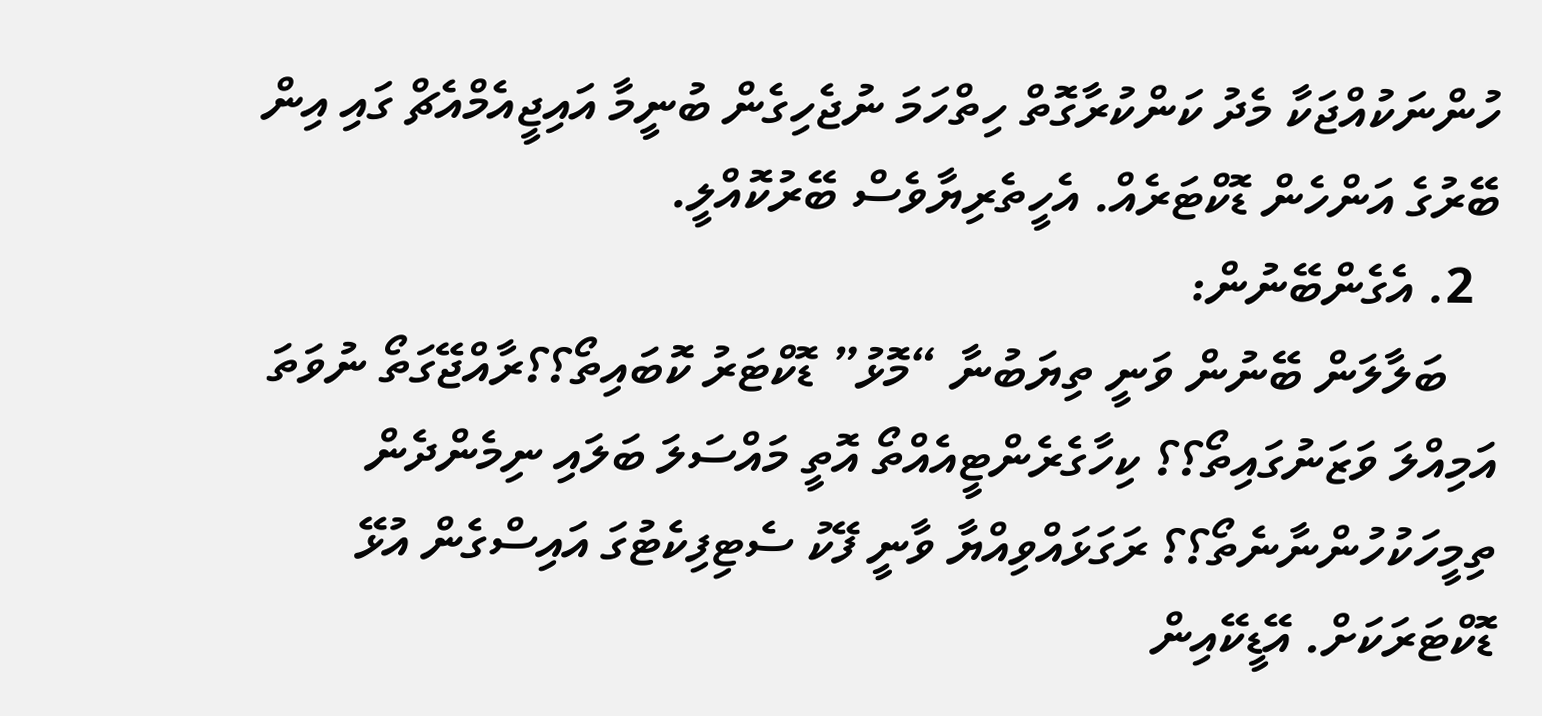ހުންނަކުއްޖަކާ މެދު ކަންކުރާގޮތް ހިތްހަމަ ނުޖެހިގެން ބުނީމާ އައިޖީއެމްއެޗް ގައި އިން ބޭރުގެ އަންހެން ޑޮކްޓަރެއް. އެހީތެރިޔާވެސް ބޭރުކޮއްލީ.
  2. އެގެންބޭނުން:
    ބަލާލަން ބޭނުން ވަނީ ތިޔަބުނާ “މޮޅު” ޑޮކްޓަރު ކޮބައިތޯ؟؟ރާއްޖޭގަތޯ ނުވަތަ އަމިއްލަ ވަޒަނުގައިތޯ؟؟ ކިހާގެރެންޓީއެއްތޯ އޮތީ މައްސަލަ ބަލައި ނިމެންދެން ތިމީހަކުހުންނާނެތޯ؟؟ ރަގަޅައްވިއްޔާ ވާނީ ފޭކު ސެޓިފިކެޓުގަ އައިސްގެން އުޅޭ ޑޮކްޓަރަކަށް. އޭޑީކޭއިން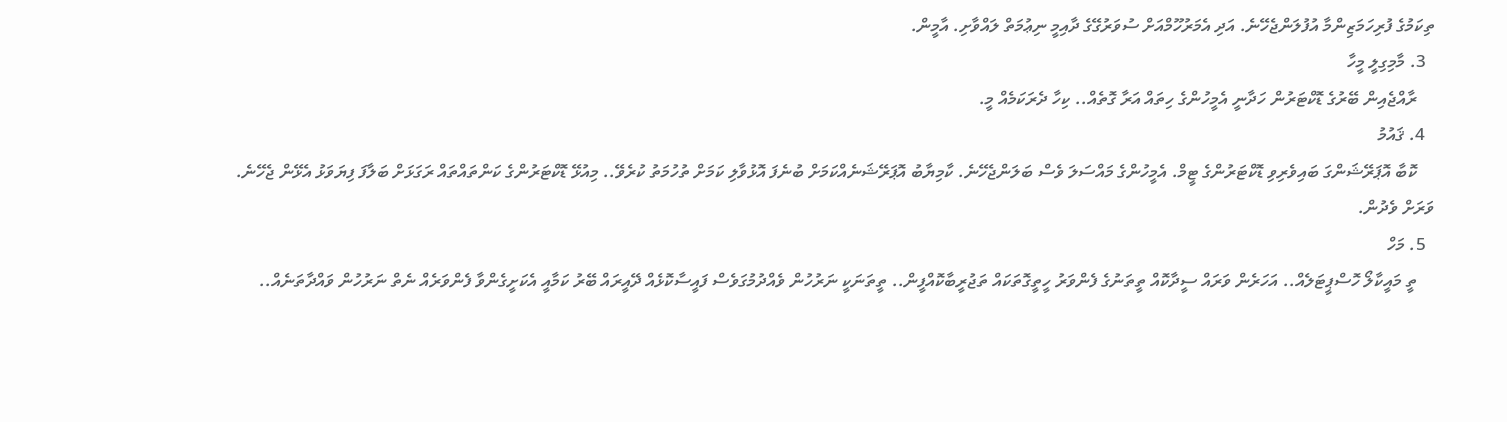ތިކަމުގެ ފުރިހަމަޒިންމާ އުފުލަންޖެހޭނެ. އަދި އެމަރުހޫމްއަށް ސުވަރުގޭގެ ދާއިމީ ނިޢުމަތް ލައްވާށި. އާމީން.
  3. މާމިގިލީ މީހާ
    ރާއްޖެއިން ބޭރުގެ ޑޮކްޓަރުން ހަދާނީ އެމީހުންގެ ހިތައް އަރާ ގޮތެއް.. ކިހާ ދެރަކަމެއް މީ.
  4. ޤައުމު
    ކޮބާ އޮޕަރޭޝަންގަ ބައިވެރިވި ޑޮކްޓަރުންގެ ޓީމް. އެމީހުންގެ މައްސަލަ ވެސް ބަލަންޖެހޭނެ. ކާމިޔާބު އޮޕަރޭޝަނެއްކަމަށް ބުނެފަ އޮޅުވާލި ކަމަށް ތުހުމަތު ކުރެވޭ.. މިއުޅޭ ޑޮކްޓަރުންގެ ކަންތައްތައް ރަގަޅަށް ބަލާފަ ފިޔަވަޅު އެޅޭން ޖެހޭނެ. ވަރަށް ވެދުން.
  5. މަހް
    ތީ މައީކާލޯ ހޮސްޕީޓަލެއް.. އަހަރެން ވަރައް ސީދާކޮއް ތީތަނުގެ ފެންވަރު ހީތީގޮތަކައް ތަޖުރީބާކޮއްފީން.. ތީތަނަކީ ނަރުހުން ވެއްދުމުގަވެސް ފައީސާކޮޅެއް ދޭއީރައް ބޭރު ކަމާއީ އެކަށީގެންވާ ފެންވަރެއް ނެތް ނަރުހުން ވައްދާތަނެއް..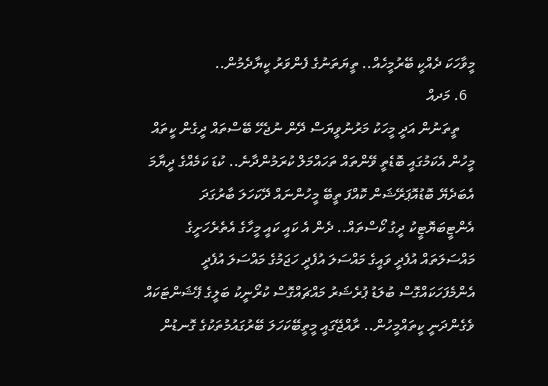މީވާހަކަ ދެއްކީ ބޭރުމީހެއް.. ތީޔަތަނުގެ ފެންވަރު ކީޔާދެމުން..
  6. މަދއް
    ތީތަނުން އަދީ މީހަކު މަރުނުވީޔަސް ދޭން ނުޖެހޭ ބޭސްތައް ދީގެން ކީތައް މީހުން އެކަމުގައީ ބޮޑެތީ ވޭންތައް ތަހައްމަލް ކުރަމުންދާނެ.. ކުޑަ ކަމެއްގެ ދީޔާމަ އެބަދެޔޭ ބޮޑުއޮޕަރޭޝަން ކޮއްފަ ތީބޭ މީހުންނައް ދޭކަހަލަ ބާރުގަދަ އެންޓީބަޔޮޓީކު ދީގު ކޯސްތައް.. ދެން އެ ކައީ ކައީ މީހާގެ އެތެރެހަށީގެ މައްސަލަތައް އުފެދީ ވައީގެ މައްސަލަ އުފެދީ ހަޖަމުގެ މައްސަލަ އުފެދީ އެންމެފަހަކައްގޮސް ބުލަޑު ޕުރެޝަރު މައްޗައްގޮސް ކުރޯނީކު ބަލީގެ ޕޭޝަންޓަކައް ވެގެންދަނީ ކީތައްމީހުން.. ރާއްޖޭގައީ މީތީބޭކަހަލަ ބޭރުގައުމުތަކުގެ ގޮނޑުން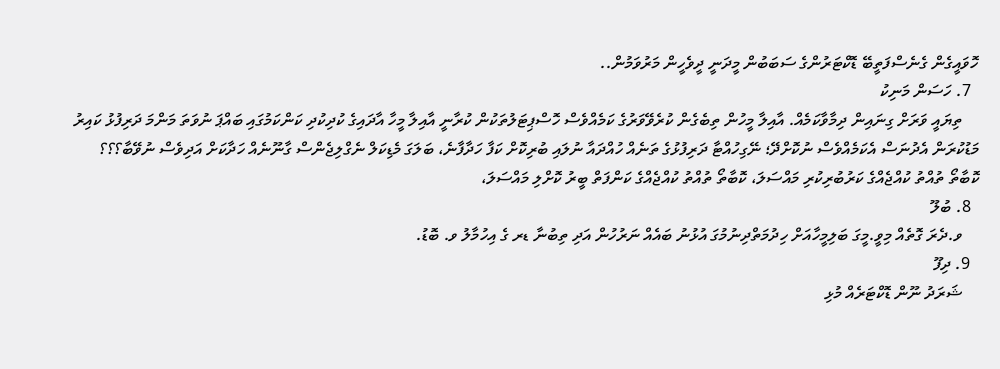ހޮވައީގެން ގެނެސްފަތީބޭ ޑޮކްޓަރުންގެ ސަބަބުން މީދަނީ ދީވެހީން މަރުވަމުން..
  7. ހަސަން މަނިކު
    ތިޔައީ ވަރަށް ގިނައިން ދިމާވާކަމެއް. އާއިލާ މީހުން ތިބެގެން ކުރެވޭވަރުގެ ކަމެއްވެސް ހޮސްޕިޓަލުތަކުން ކުރާނީ އާއިލާ މީހާ އާދައިގެ ކުދިކުދި ކަންކަމުގައި ބައްޕަ ނުވަތަ މަންމަ ދަރިފުޅު ކައިރު މަޑުކުރަން އެދުނަސް އެކަމެއްވެސް ނުކޮށްދޭ؛ ނޭގިހުއްޓާ ދަރިފުޅުގެ ތަނެއް ހުއްދައާ ނުލައި ބުރިކޮށް ކަފާ ހަދާފާނެ، ބަލަގަ މެޑިކަލް ނެގްލިޖެންސް ގާނޫނެއް ހަދާކަށް އަދިވެސް ނުވޭބާ؟؟؟ ކޮބާތޯ ތުއްތު ކުއްޖެއްގެ ކަރުބުރިކުރި މައްސަލަ، ކޮބާތޯ ތުއްތު ކުއްޖެއްގެ ކަންފަތް ބީރު ކޮށްލި މައްސަލަ،
  8. ބުލޫ
    ވ.ދެރަ ގޮތެއް މިވީ.މީގަ ބަލިމީހާއަށް ހިދުމަތްދިނުމުގަ އުޅުނު ބައެއް ނަރުހުން އަދި ތިބުނާ ޑރ ގެ އިހުމާލު ވ. ބޮޑު.
  9. ދިފޫ
    ޝަރަދު ނޫން ޑޮކްޓަރެއް މުޅި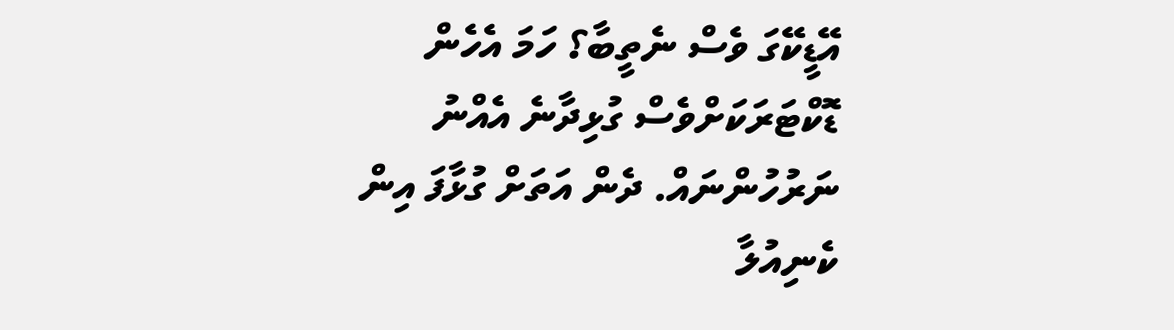އޭޑީކޭގަ ވެސް ނެތީބާ؟ ހަމަ އެހެން ޑޮކްޓަރަކަށްވެސް ގުޅިދާނެ އެއްނު ނަރުހުންނައް. ދެން އަތަށް ގުޅާފަ އިން ކެނިއުލާ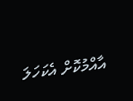އާއްމުކޮށް އެކަހަލަ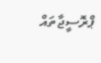ޕްރޮސީޖާތައް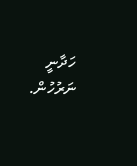ހަދާނީ ނަރުހުން.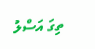ތިގަ އަސްލު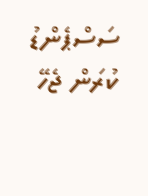ސަސްޕެންޑު ކުރަން ޖެހޭ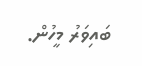ބައިވަރު މީހުން.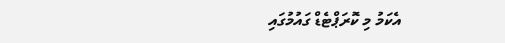އެކަމު މި ކޮރަޕްޓެޑް ގައުމުގައި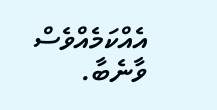އެއްކަމެއްވެސް ވާނެބާ.